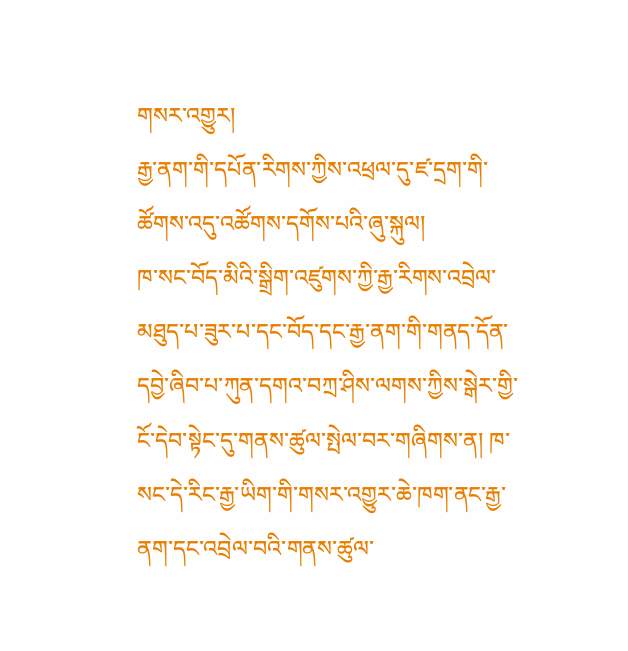གསར་འགྱུར།
རྒྱ་ནག་གི་དཔོན་རིགས་ཀྱིས་འཕྲལ་དུ་ཛ་དྲག་གི་ཚོགས་འདུ་འཚོགས་དགོས་པའི་ཞུ་སྐུལ།
ཁ་སང་བོད་མིའི་སྒྲིག་འཛུགས་ཀྱི་རྒྱ་རིགས་འབྲེལ་མཐུད་པ་ཟུར་པ་དང་བོད་དང་རྒྱ་ནག་གི་གནད་དོན་དབྱེ་ཞིབ་པ་ཀུན་དགའ་བཀྲ་ཤིས་ལགས་ཀྱིས་སྒེར་གྱི་ངོ་དེབ་སྟེང་དུ་གནས་ཚུལ་སྤེལ་བར་གཞིགས་ན། ཁ་སང་དེ་རིང་རྒྱ་ཡིག་གི་གསར་འགྱུར་ཆེ་ཁག་ནང་རྒྱ་ནག་དང་འབྲེལ་བའི་གནས་ཚུལ་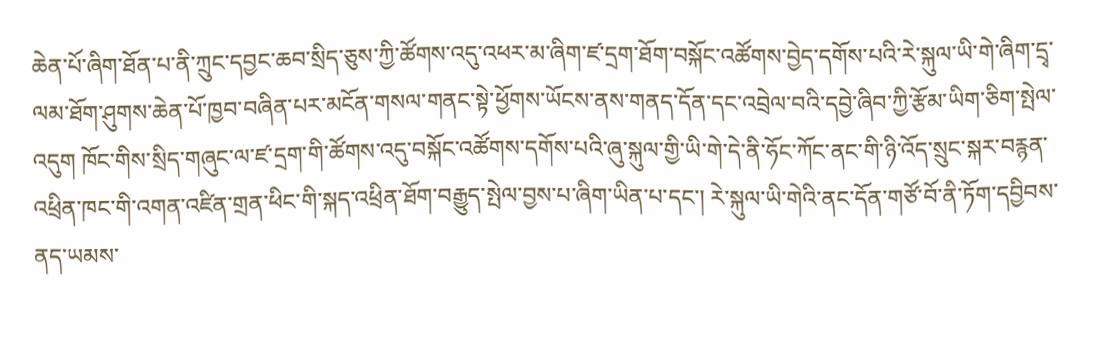ཆེན་པོ་ཞིག་ཐོན་པ་ནི་ཀྲུང་དབྱང་ཆབ་སྲིད་ཅུས་ཀྱི་ཚོགས་འདུ་འཕར་མ་ཞིག་ཛ་དྲག་ཐོག་བསྐོང་འཚོགས་བྱེད་དགོས་པའི་རེ་སྐུལ་ཡི་གེ་ཞིག་དྲྭ་ལམ་ཐོག་ཤུགས་ཆེན་པོ་ཁྱབ་བཞིན་པར་མངོན་གསལ་གནང་སྟེ་ཕྱོགས་ཡོངས་ནས་གནད་དོན་དང་འབྲེལ་བའི་དབྱེ་ཞིབ་ཀྱི་རྩོམ་ཡིག་ཅིག་སྤེལ་འདུག ཁོང་གིས་སྲིད་གཞུང་ལ་ཛ་དྲག་གི་ཚོགས་འདུ་བསྐོང་འཚོགས་དགོས་པའི་ཞུ་སྐུལ་གྱི་ཡི་གེ་དེ་ནི་ཧོང་ཀོང་ནང་གི་ཉི་འོད་སྲུང་སྐར་བརྙན་འཕྲིན་ཁང་གི་འགན་འཛིན་གྲན་ཕིང་གི་སྐད་འཕྲིན་ཐོག་བརྒྱུད་སྤེལ་བྱས་པ་ཞིག་ཡིན་པ་དང་། རེ་སྐུལ་ཡི་གེའི་ནང་དོན་གཙོ་བོ་ནི་ཏོག་དབྱིབས་ནད་ཡམས་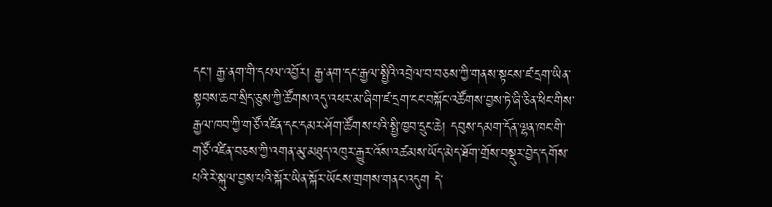དང་། རྒྱ་ནག་གི་དཔལ་འབྱོར། རྒྱ་ནག་དང་རྒྱལ་སྤྱིའི་འབྲེལ་བ་བཅས་ཀྱི་གནས་སྟངས་ཛ་དྲག་ཡིན་སྟབས་ཆབ་སྲིད་ཅུས་ཀྱི་ཚོགས་འདུ་འཕར་མ་ཞིག་ཛ་དྲག་ངང་བསྐོང་འཚོགས་བྱས་ཏེ་ཞི་ཅིན་ཕིང་གིས་རྒྱལ་ཁབ་ཀྱི་གཙོ་འཛིན་དང་དམར་ཤོག་ཚོགས་པའི་སྤྱི་ཁྱབ་དྲུང་ཆེ། དབུས་དམག་དོན་ལྷན་ཁང་གི་གཙོ་འཛིན་བཅས་ཀྱི་འགན་མུ་མཐུད་འཁུར་རྒྱུར་འོས་འཚམས་ཡོད་མེད་ཐོག་གྲོས་བསྡུར་བྱེད་དགོས་པའི་རེ་སྐུལ་བྱས་པའི་སྐོར་ཡིན་སྐོར་ཡོངས་གྲགས་གནང་འདུག དེ་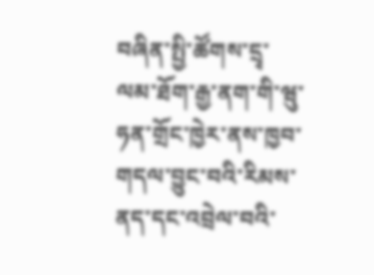བཞིན་སྤྱི་ཚོགས་དྲྭ་ལམ་ཐོག་རྒྱ་ནག་གི་ཝུ་ཧན་གྲོང་ཁྱེར་ནས་ཁྱབ་གདལ་བྱུང་བའི་རིམས་ནད་དང་འབྲེལ་བའི་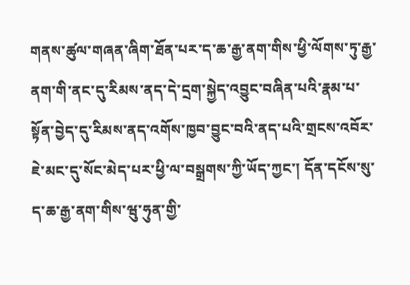གནས་ཚུལ་གཞན་ཞིག་ཐོན་པར་ད་ཆ་རྒྱ་ནག་གིས་ཕྱི་ལོགས་ཏུ་རྒྱ་ནག་གི་ནང་དུ་རིམས་ནད་དེ་དྲག་སྐྱེད་འབྱུང་བཞིན་པའི་རྣམ་པ་སྟོན་བྱེད་དུ་རིམས་ནད་འགོས་ཁྱབ་བྱུང་བའི་ནད་པའི་གྲངས་འབོར་ཇེ་མང་དུ་སོང་མེད་པར་ཕྱི་ལ་བསྒྲགས་ཀྱི་ཡོད་ཀྱང་། དོན་དངོས་སུ་ད་ཆ་རྒྱ་ནག་གིས་ཝུ་ཧུན་གྱི་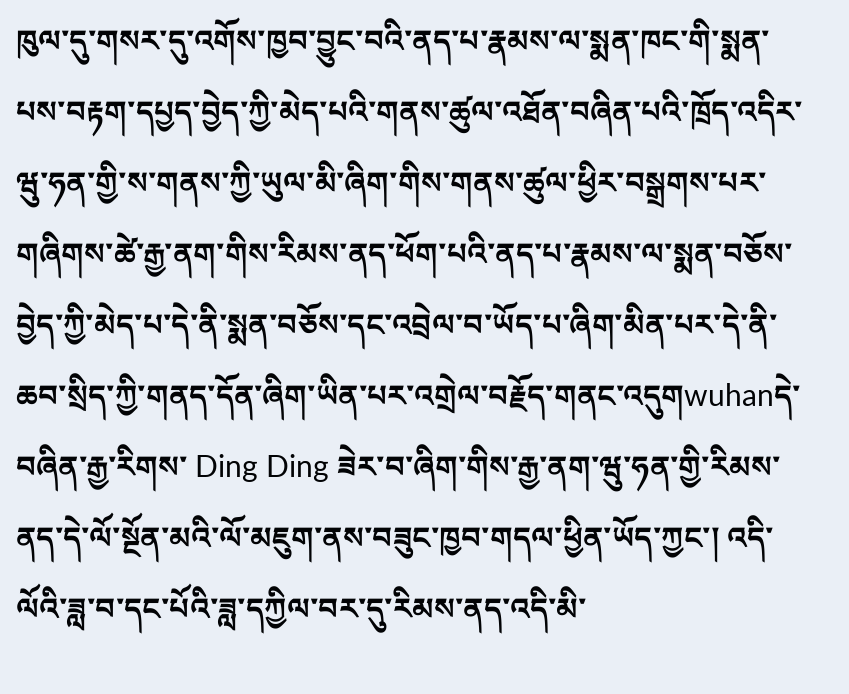ཁུལ་དུ་གསར་དུ་འགོས་ཁྱབ་བྱུང་བའི་ནད་པ་རྣམས་ལ་སྨན་ཁང་གི་སྨན་པས་བརྟག་དཔྱད་བྱེད་ཀྱི་མེད་པའི་གནས་ཚུལ་འཐོན་བཞིན་པའི་ཁྲོད་འདིར་ཝུ་ཧན་གྱི་ས་གནས་ཀྱི་ཡུལ་མི་ཞིག་གིས་གནས་ཚུལ་ཕྱིར་བསྒྲགས་པར་གཞིགས་ཚེ་རྒྱ་ནག་གིས་རིམས་ནད་ཕོག་པའི་ནད་པ་རྣམས་ལ་སྨན་བཅོས་བྱེད་ཀྱི་མེད་པ་དེ་ནི་སྨན་བཅོས་དང་འབྲེལ་བ་ཡོད་པ་ཞིག་མིན་པར་དེ་ནི་ཆབ་སྲིད་ཀྱི་གནད་དོན་ཞིག་ཡིན་པར་འགྲེལ་བརྗོད་གནང་འདུགwuhanདེ་བཞིན་རྒྱ་རིགས་ Ding Ding ཟེར་བ་ཞིག་གིས་རྒྱ་ནག་ཝུ་ཧན་གྱི་རིམས་ནད་དེ་ལོ་སྔོན་མའི་ལོ་མཇུག་ནས་བཟུང་ཁྱབ་གདལ་ཕྱིན་ཡོད་ཀྱང་། འདི་ལོའི་ཟླ་བ་དང་པོའི་ཟླ་དཀྱིལ་བར་དུ་རིམས་ནད་འདི་མི་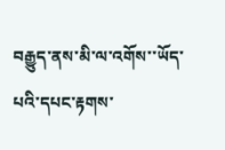བརྒྱུད་ནས་མི་ལ་འགོས་་ཡོད་པའི་དཔང་རྟགས་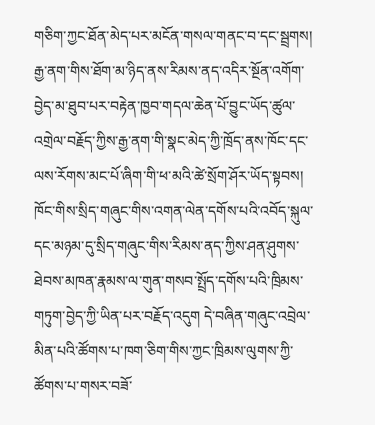གཅིག་ཀྱང་ཐོན་མེད་པར་མངོན་གསལ་གནང་བ་དང་སྦྲགས། རྒྱ་ནག་གིས་ཐོག་མ་ཉིད་ནས་རིམས་ནད་འདིར་སྔོན་འགོག་བྱེད་མ་ཐུབ་པར་བརྟེན་ཁྱབ་གདལ་ཆེན་པོ་བྱུང་ཡོད་ཚུལ་འགྲེལ་བརྗོད་ཀྱིས་རྒྱ་ནག་གི་སྣང་མེད་ཀྱི་ཁྲོད་ནས་ཁོང་དང་ལས་རོགས་མང་པོ་ཞིག་གི་ཕ་མའི་ཚེ་སྲོག་ཤོར་ཡོད་སྟབས། ཁོང་གིས་སྲིད་གཞུང་གིས་འགན་ལེན་དགོས་པའི་འབོད་སྐུལ་དང་མཉམ་དུ་སྲིད་གཞུང་གིས་རིམས་ནད་ཀྱིས་ཤན་ཤུགས་ཐེབས་མཁན་རྣམས་ལ་གུན་གསབ་སྤྲོད་དགོས་པའི་ཁྲིམས་གཏུག་བྱེད་ཀྱི་ཡིན་པར་བརྗོད་འདུག དེ་བཞིན་གཞུང་འབྲེལ་མིན་པའི་ཚོགས་པ་ཁག་ཅིག་གིས་ཀྱང་ཁྲིམས་ལུགས་ཀྱི་ཚོགས་པ་གསར་བཟོ་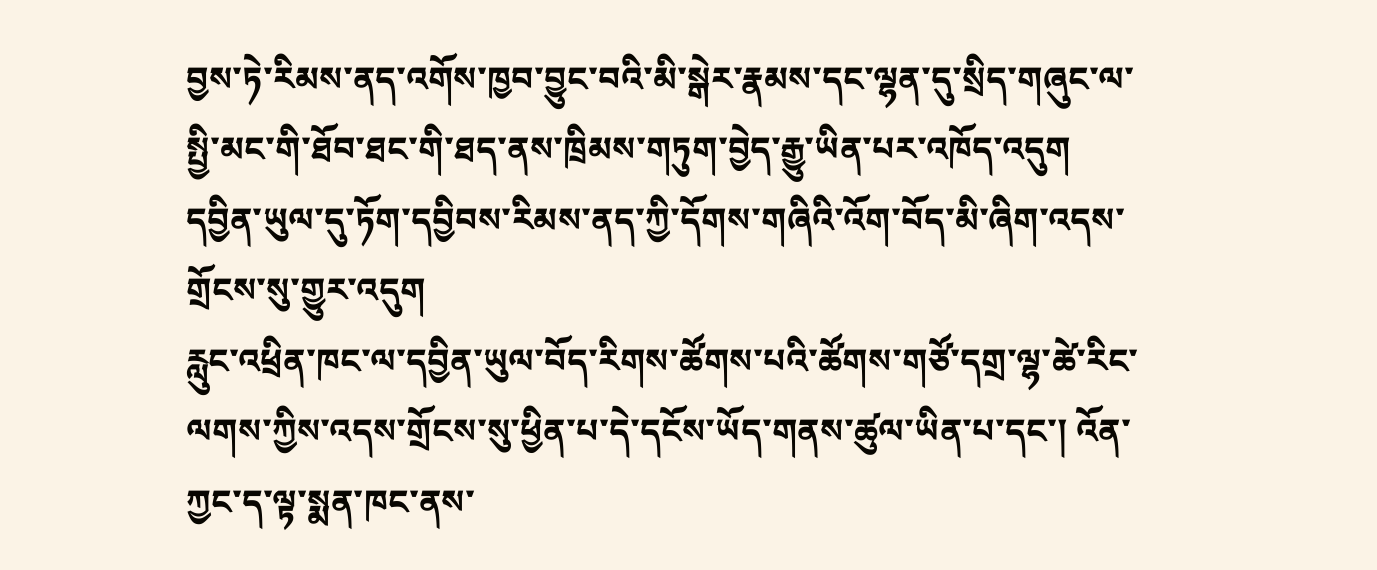བྱས་ཏེ་རིམས་ནད་འགོས་ཁྱབ་བྱུང་བའི་མི་སྒེར་རྣམས་དང་ལྷན་དུ་སྲིད་གཞུང་ལ་སྤྱི་མང་གི་ཐོབ་ཐང་གི་ཐད་ནས་ཁྲིམས་གཏུག་བྱེད་རྒྱུ་ཡིན་པར་འཁོད་འདུག
དབྱིན་ཡུལ་དུ་ཏོག་དབྱིབས་རིམས་ནད་ཀྱི་དོགས་གཞིའི་འོག་བོད་མི་ཞིག་འདས་གྲོངས་སུ་གྱུར་འདུག
རླུང་འཕྲིན་ཁང་ལ་དབྱིན་ཡུལ་བོད་རིགས་ཚོགས་པའི་ཚོགས་གཙོ་དགྲ་ལྷ་ཚེ་རིང་ལགས་ཀྱིས་འདས་གྲོངས་སུ་ཕྱིན་པ་དེ་དངོས་ཡོད་གནས་ཚུལ་ཡིན་པ་དང་། འོན་ཀྱང་ད་ལྟ་སྨན་ཁང་ནས་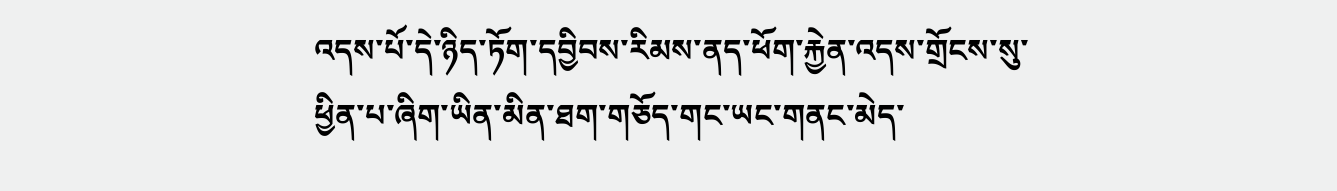འདས་པོ་དེ་ཉིད་ཏོག་དབྱིབས་རིམས་ནད་ཕོག་རྐྱེན་འདས་གྲོངས་སུ་ཕྱིན་པ་ཞིག་ཡིན་མིན་ཐག་གཅོད་གང་ཡང་གནང་མེད་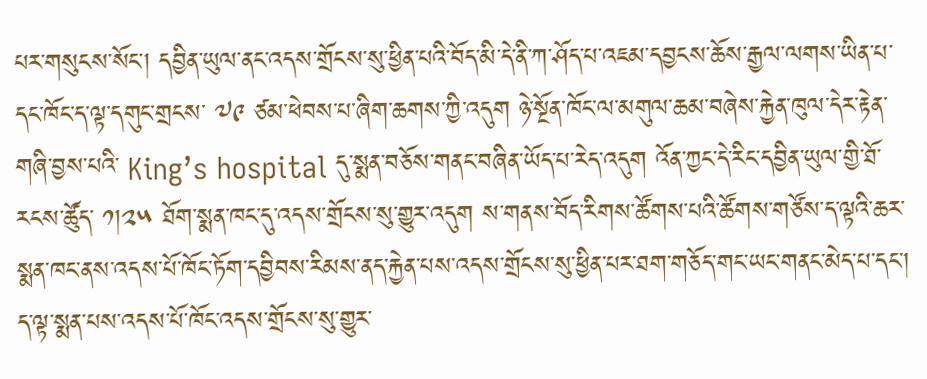པར་གསུངས་སོང་། དབྱིན་ཡུལ་ནང་འདས་གྲོངས་སུ་ཕྱིན་པའི་བོད་མི་དེ་ནི་ཀ་ཤོད་པ་འཇམ་དབྱངས་ཆོས་རྒྱལ་ལགས་ཡིན་པ་དང་ཁོང་ད་ལྟ་དགུང་གྲངས་ ༧༩ ཙམ་ཕེབས་པ་ཞིག་ཆགས་ཀྱི་འདུག ཉེ་སྔོན་ཁོང་ལ་མགུལ་ཆམ་བཞེས་རྐྱེན་ཁུལ་དེར་རྟེན་གཞི་བྱས་པའི་ King’s hospital དུ་སྨན་བཅོས་གནང་བཞིན་ཡོད་པ་རེད་འདུག འོན་ཀྱང་དེ་རིང་དབྱིན་ཡུལ་གྱི་ཐོ་རངས་ཚོུད་ ༡།༢༥ ཐོག་སྨན་ཁང་དུ་འདས་གྲོངས་སུ་གྱུར་འདུག ས་གནས་བོད་རིགས་ཚོགས་པའི་ཚོགས་གཙོས་ད་ལྟའི་ཆར་སྨན་ཁང་ནས་འདས་པོ་ཁོང་ཏོག་དབྱིབས་རིམས་ནད་རྐྱེན་པས་འདས་གྲོངས་སུ་ཕྱིན་པར་ཐག་གཅོད་གང་ཡང་གནང་མེད་པ་དང་། ད་ལྟ་སྨན་པས་འདས་པོ་ཁོང་འདས་གྲོངས་སུ་གྱུར་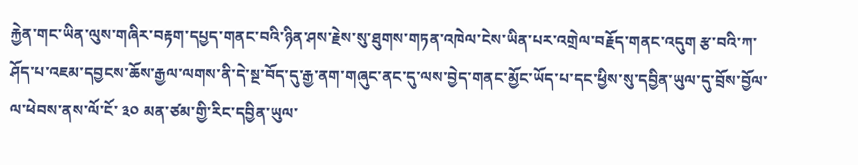རྐྱེན་གང་ཡིན་ལུས་གཞིར་བརྟག་དཔྱད་གནང་བའི་ཉིན་ཤས་རྗེས་སུ་ཐུགས་གཏན་འཁེལ་ངེས་ཡིན་པར་འགྲེལ་བརྗོད་གནང་འདུག རྩ་བའི་ཀ་ཤོད་པ་འཇམ་དབྱངས་ཆོས་རྒྱལ་ལགས་ནི་དེ་སྔ་བོད་དུ་རྒྱ་ནག་གཞུང་ནང་དུ་ལས་བྱེད་གནང་མྱོང་ཡོད་པ་དང་ཕྱིས་སུ་དབྱིན་ཡུལ་དུ་བྲོས་བྱོལ་ལ་ཕེབས་ནས་ལོ་ངོ་ ༣༠ མན་ཙམ་གྱི་རིང་དབྱིན་ཡུལ་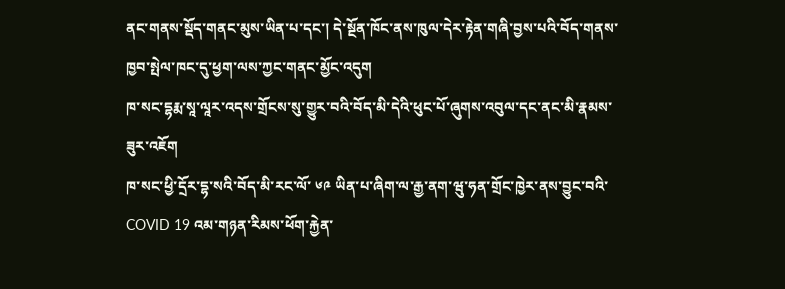ནང་གནས་སྡོད་གནང་མུས་ཡིན་པ་དང་། དེ་སྔོན་ཁོང་ནས་ཁུལ་དེར་རྟེན་གཞི་བྱས་པའི་བོད་གནས་ཁྱབ་སྤེལ་ཁང་དུ་ཕྱག་ལས་ཀྱང་གནང་མྱོང་འདུག
ཁ་སང་དྷརྨ་སཱ་ལཱར་འདས་གྲོངས་སུ་གྱུར་བའི་བོད་མི་དེའི་ཕུང་པོ་ཞུགས་འབུལ་དང་ནང་མི་རྣམས་ཟུར་འཇོག
ཁ་སང་ཕྱི་དྲོར་དྷ་སའི་བོད་མི་རང་ལོ་ ༦༩ ཡིན་པ་ཞིག་ལ་རྒྱ་ནག་ཝུ་ཧན་གྲོང་ཁྱེར་ནས་བྱུང་བའི་ COVID 19 འམ་གཉན་རིམས་ཕོག་རྐྱེན་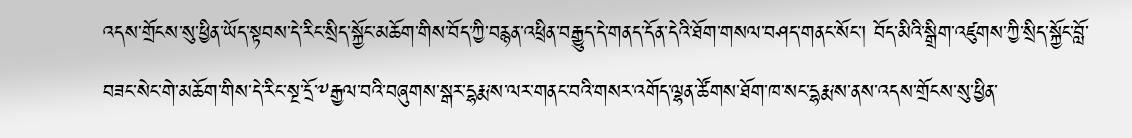འདས་གྲོངས་སུ་ཕྱིན་ཡོད་སྟབས་དེ་རིང་སྲིད་སྐྱོང་མཆོག་གིས་བོད་ཀྱི་བརྙན་འཕྲིན་བརྒྱུད་དེ་གནད་དོན་དེའི་ཐོག་གསལ་བཤད་གནང་སོང་། བོད་མིའི་སྒྲིག་འཛུགས་ཀྱི་སྲིད་སྐྱོང་བློ་བཟང་སེང་གེ་མཆོག་གིས་དེ་རིང་སྔ་དྲོ་༸རྒྱལ་བའི་བཞུགས་སྒར་དྷརྨ་ས་ལར་གནང་བའི་གསར་འགོད་ལྷན་ཚོགས་ཐོག་ཁ་སང་དྷརྨ་ས་ནས་འདས་གྲོངས་སུ་ཕྱིན་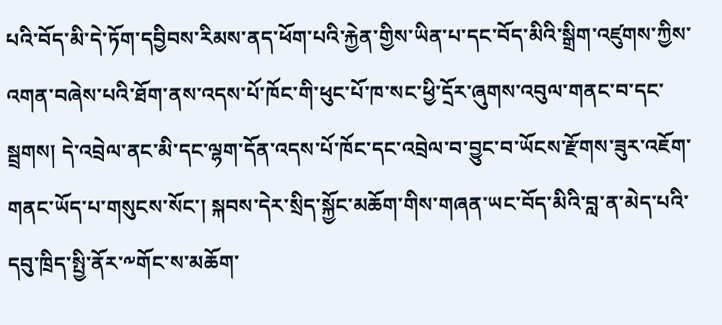པའི་བོད་མི་དེ་ཏོག་དབྱིབས་རིམས་ནད་ཕོག་པའི་རྐྱེན་གྱིས་ཡིན་པ་དང་བོད་མིའི་སྒྲིག་འཛུགས་ཀྱིས་འགན་བཞེས་པའི་ཐོག་ནས་འདས་པོ་ཁོང་གི་ཕུང་པོ་ཁ་སང་ཕྱི་དྲོར་ཞུགས་འབུལ་གནང་བ་དང་སྦྲགས། དེ་འབྲེལ་ནང་མི་དང་ལྷག་དོན་འདས་པོ་ཁོང་དང་འབྲེལ་བ་བྱུང་བ་ཡོངས་རྫོགས་ཟུར་འཇོག་གནང་ཡོད་པ་གསུངས་སོང་། སྐབས་དེར་སྲིད་སྐྱོང་མཆོག་གིས་གཞན་ཡང་བོད་མིའི་བླ་ན་མེད་པའི་དབུ་ཁྲིད་སྤྱི་ནོར་༸གོང་ས་མཆོག་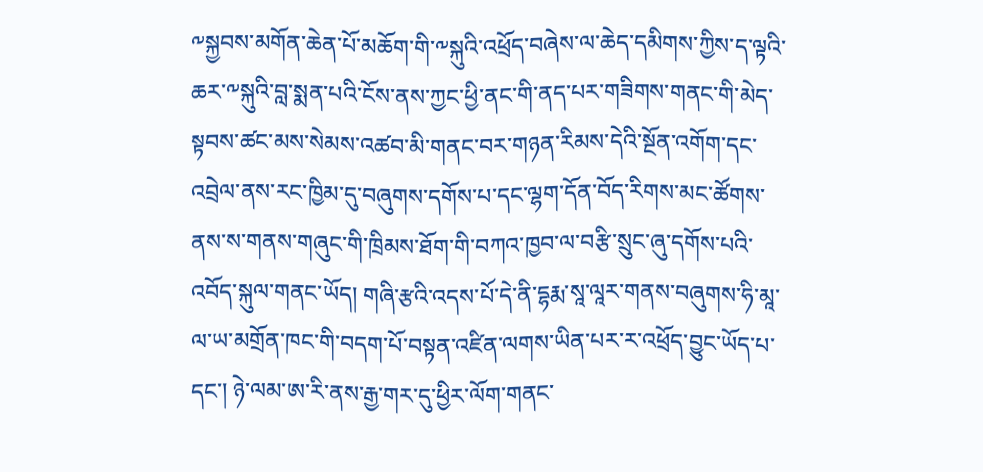༸སྐྱབས་མགོན་ཆེན་པོ་མཆོག་གི་༸སྐུའི་འཕྲོད་བཞེས་ལ་ཆེད་དམིགས་ཀྱིས་ད་ལྟའི་ཆར་༸སྐུའི་བླ་སྨན་པའི་ངོས་ནས་ཀྱང་ཕྱི་ནང་གི་ནད་པར་གཟིགས་གནང་གི་མེད་སྟབས་ཚང་མས་སེམས་འཚབ་མི་གནང་བར་གཉན་རིམས་དེའི་སྔོན་འགོག་དང་འབྲེལ་ནས་རང་ཁྱིམ་དུ་བཞུགས་དགོས་པ་དང་ལྷག་དོན་བོད་རིགས་མང་ཚོགས་ནས་ས་གནས་གཞུང་གི་ཁྲིམས་ཐོག་གི་བཀའ་ཁྱབ་ལ་བརྩི་སྲུང་ཞུ་དགོས་པའི་འབོད་སྐུལ་གནང་ཡོད། གཞི་རྩའི་འདས་པོ་དེ་ནི་དྷརྨ་སཱ་ལཱར་གནས་བཞུགས་ཧི་མཱ་ལ་ཡ་མགྲོན་ཁང་གི་བདག་པོ་བསྟན་འཛིན་ལགས་ཡིན་པར་ར་འཕྲོད་བྱུང་ཡོད་པ་དང་། ཉེ་ལམ་ཨ་རི་ནས་རྒྱ་གར་དུ་ཕྱིར་ལོག་གནང་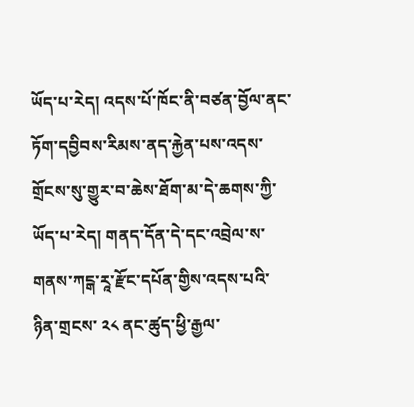ཡོད་པ་རེད། འདས་པོ་ཁོང་ནི་བཙན་བྱོལ་ནང་ཏོག་དབྱིབས་རིམས་ནད་རྐྱེན་པས་འདས་གྲོངས་སུ་གྱུར་བ་ཆེས་ཐོག་མ་དེ་ཆགས་ཀྱི་ཡོད་པ་རེད། གནད་དོན་དེ་དང་འབྲེལ་ས་གནས་ཀངྒ་རཱ་རྫོང་དཔོན་གྱིས་འདས་པའི་ཉིན་གྲངས་ ༢༨ ནང་ཚུད་ཕྱི་རྒྱལ་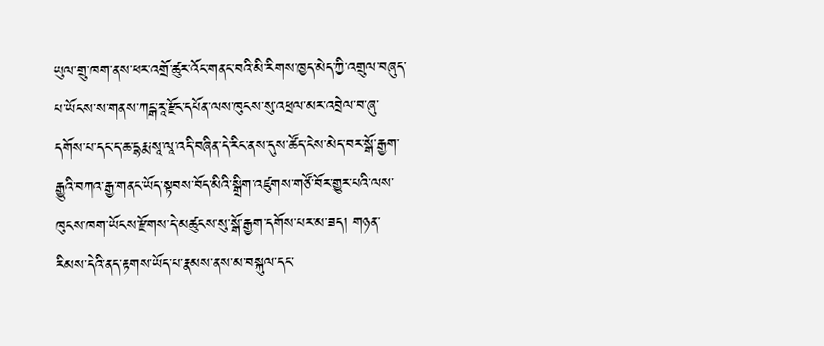ཡུལ་གྲུ་ཁག་ནས་ཕར་འགྲོ་ཚུར་འོང་གནང་བའི་མི་རིགས་ཁྱད་མེད་ཀྱི་འགྲུལ་བཞུད་པ་ཡོངས་ས་གནས་ཀངྒ་རཱ་རྫོང་དཔོན་ལས་ཁུངས་སུ་འཕྲལ་མར་འབྲེལ་བ་ཞུ་དགོས་པ་དང་ད་ཆ་དྷརྨ་སཱ་ལཱ་འདི་བཞིན་དེ་རིང་ནས་དུས་ཚོད་ངེས་མེད་བར་སྒོ་རྒྱག་རྒྱུའི་བཀའ་རྒྱ་གནང་ཡོད་སྟབས་བོད་མིའི་སྒྲིག་འཛུགས་གཙོ་བོར་གྱུར་པའི་ལས་ཁུངས་ཁག་ཡོངས་རྫོགས་དེ་མཚུངས་སུ་སྒོ་རྒྱག་དགོས་པར་མ་ཟད། གཉན་རིམས་དེའི་ནད་རྟགས་ཡོད་པ་རྣམས་ནས་མ་བསྐུལ་དང་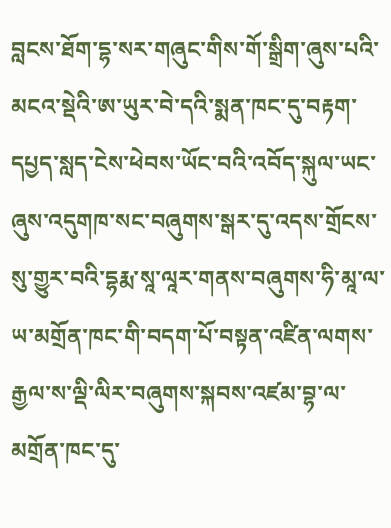བླངས་ཐོག་དྷ་སར་གཞུང་གིས་གོ་སྒྲིག་ཞུས་པའི་མངའ་སྡེའི་ཨ་ཡུར་བེ་དའི་སྨན་ཁང་དུ་བརྟག་དཔྱད་སླད་ངེས་ཕེབས་ཡོང་བའི་འབོད་སྐུལ་ཡང་ཞུས་འདུགཁ་སང་བཞུགས་སྒར་དུ་འདས་གྲོངས་སུ་གྱུར་བའི་དྷརྨ་སཱ་ལཱར་གནས་བཞུགས་ཧི་མཱ་ལ་ཡ་མགྲོན་ཁང་གི་བདག་པོ་བསྟན་འཛིན་ལགས་རྒྱལ་ས་ལྡི་ལིར་བཞུགས་སྐབས་འཛམ་བྷ་ལ་མགྲོན་ཁང་དུ་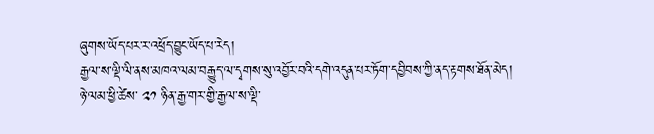ཞུགས་ཡོད་པར་ར་འཕྲོད་བྱུང་ཡོད་པ་རེད།
རྒྱལ་ས་ལྡི་ལི་ནས་མཁའ་ལམ་བརྒྱུད་ལ་དྭགས་སུ་འབྱོར་བའི་དགེ་འདུན་པར་ཏོག་དབྱིབས་ཀྱི་ནད་རྟགས་ཐོན་མེད།
ཉེ་ལམ་ཕྱི་ཚེས་ ༢༡ ཉིན་རྒྱ་གར་གྱི་རྒྱལ་ས་ལྡི་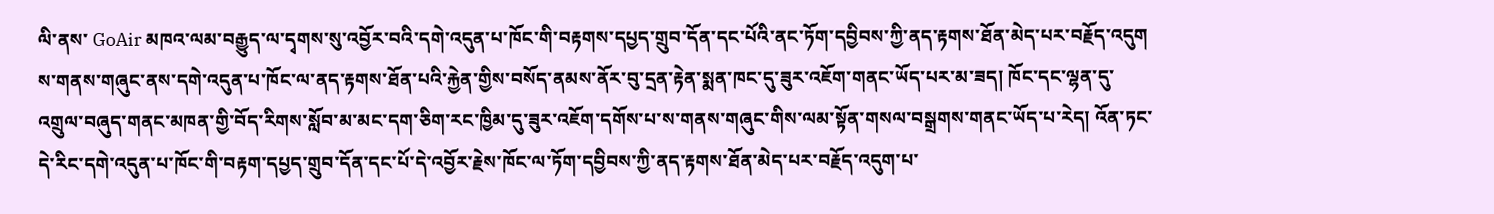ལི་ནས་ GoAir མཁའ་ལམ་བརྒྱུད་ལ་དྭགས་སུ་འབྱོར་བའི་དགེ་འདུན་པ་ཁོང་གི་བརྟགས་དཔྱད་གྲུབ་དོན་དང་པོའི་ནང་ཏོག་དབྱིབས་ཀྱི་ནད་རྟགས་ཐོན་མེད་པར་བརྗོད་འདུག ས་གནས་གཞུང་ནས་དགེ་འདུན་པ་ཁོང་ལ་ནད་རྟགས་ཐོན་པའི་རྐྱེན་གྱིས་བསོད་ནམས་ནོར་བུ་དྲན་རྟེན་སྨན་ཁང་དུ་ཟུར་འཇོག་གནང་ཡོད་པར་མ་ཟད། ཁོང་དང་ལྷན་དུ་འགྲུལ་བཞུད་གནང་མཁན་གྱི་བོད་རིགས་སློབ་མ་མང་དག་ཅིག་རང་ཁྱིམ་དུ་ཟུར་འཇོག་དགོས་པ་ས་གནས་གཞུང་གིས་ལམ་སྟོན་གསལ་བསྒྲགས་གནང་ཡོད་པ་རེད། འོན་ཏང་དེ་རིང་དགེ་འདུན་པ་ཁོང་གི་བརྟག་དཔྱད་གྲུབ་དོན་དང་པོ་དེ་འབྱོར་རྗེས་ཁོང་ལ་ཏོག་དབྱིབས་ཀྱི་ནད་རྟགས་ཐོན་མེད་པར་བརྗོད་འདུག་པ་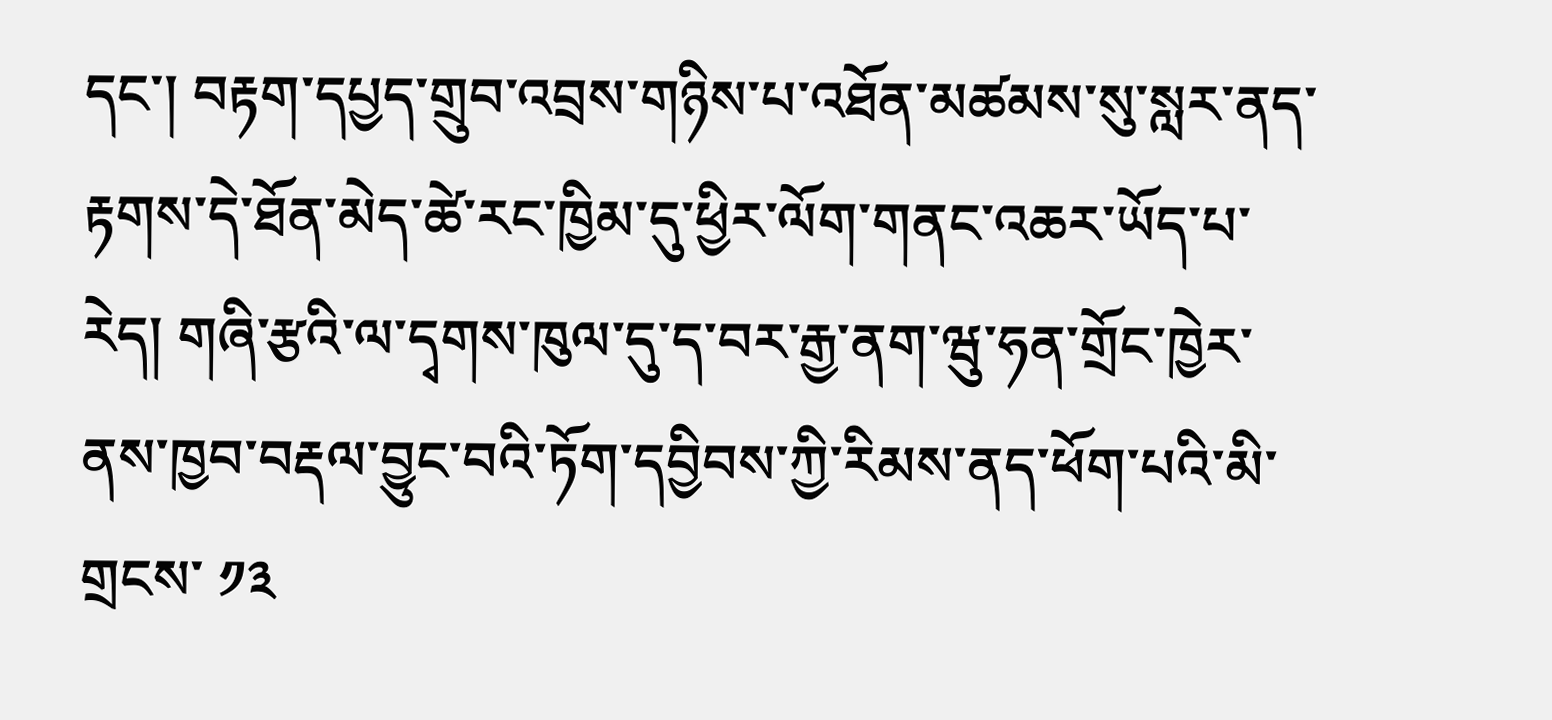དང་། བརྟག་དཔྱད་གྲུབ་འབྲས་གཉིས་པ་འཐོན་མཚམས་སུ་སླར་ནད་རྟགས་དེ་ཐོན་མེད་ཚེ་རང་ཁྱིམ་དུ་ཕྱིར་ལོག་གནང་འཆར་ཡོད་པ་རེད། གཞི་རྩའི་ལ་དྭགས་ཁུལ་དུ་ད་བར་རྒྱ་ནག་ཝུ་ཧན་གྲོང་ཁྱེར་ནས་ཁྱབ་བརྡལ་བྱུང་བའི་ཏོག་དབྱིབས་ཀྱི་རིམས་ནད་ཕོག་པའི་མི་གྲངས་ ༡༣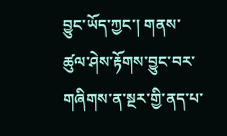བྱུང་ཡོད་ཀྱང་། གནས་ཚུལ་ཤེས་རྟོགས་བྱུང་བར་གཞིགས་ན་སྔར་གྱི་ནད་པ་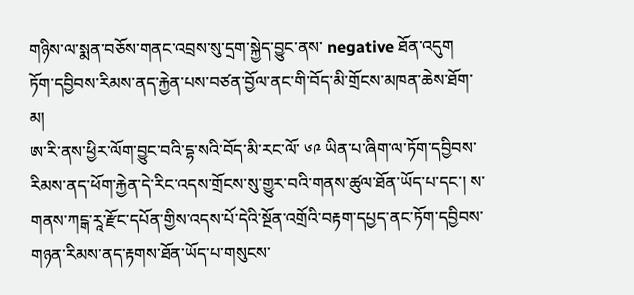གཉིས་ལ་སྨན་བཅོས་གནང་འབྲས་སུ་དྲག་སྐྱེད་བྱུང་ནས་ negative ཐོན་འདུག
ཏོག་དབྱིབས་རིམས་ནད་རྐྱེན་པས་བཙན་བྱོལ་ནང་གི་བོད་མི་གྲོངས་མཁན་ཆེས་ཐོག་མ།
ཨ་རི་ནས་ཕྱིར་ལོག་བྱུང་བའི་དྷ་སའི་བོད་མི་རང་ལོ་ ༦༩ ཡིན་པ་ཞིག་ལ་ཏོག་དབྱིབས་རིམས་ནད་ཕོག་རྐྱེན་དེ་རིང་འདས་གྲོངས་སུ་གྱུར་བའི་གནས་ཚུལ་ཐོན་ཡོད་པ་དང་། ས་གནས་ཀངྒ་རཱ་རྫོང་དཔོན་གྱིས་འདས་པོ་དེའི་སྔོན་འགྲོའི་བརྟག་དཔྱད་ནང་ཏོག་དབྱིབས་གཉན་རིམས་ནད་རྟགས་ཐོན་ཡོད་པ་གསུངས་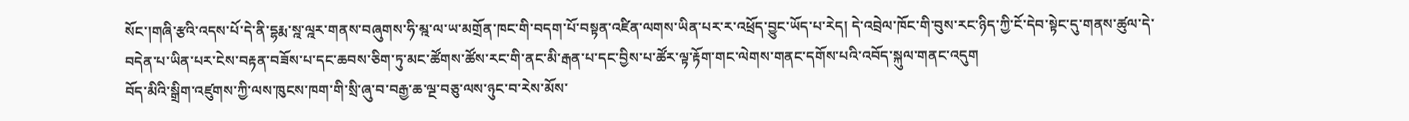སོང་།གཞི་རྩའི་འདས་པོ་དེ་ནི་དྷརྨ་སྰ་ལྰར་གནས་བཞུགས་ཧི་མྰ་ལ་ཡ་མགྲོན་ཁང་གི་བདག་པོ་བསྟན་འཛིན་ལགས་ཡིན་པར་ར་འཕྲོད་བྱུང་ཡོད་པ་རེད། དེ་འབྲེལ་ཁོང་གི་བུས་རང་ཉིད་ཀྱི་ངོ་དེབ་སྟེང་དུ་གནས་ཚུལ་དེ་བདེན་པ་ཡིན་པར་ངེས་བརྟན་བཟོས་པ་དང་ཆབས་ཅིག་ཏུ་མང་ཚོགས་ཚོས་རང་གི་ནང་མི་རྒན་པ་དང་བྱིས་པ་ཚོར་ལྟ་རྟོག་གང་ལེགས་གནང་དགོས་པའི་འབོད་སྐུལ་གནང་འདུག
བོད་མིའི་སྒྲིག་འཛུགས་ཀྱི་ལས་ཁུངས་ཁག་གི་སྲི་ཞུ་བ་བརྒྱ་ཆ་ལྔ་བཅུ་ལས་ཉུང་བ་རེས་མོས་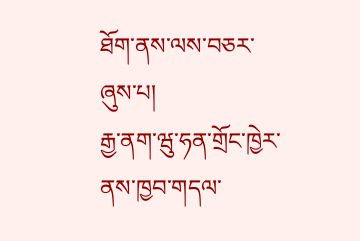ཐོག་ནས་ལས་བཅར་ཞུས་པ།
རྒྱ་ནག་ཝུ་ཧན་གྲོང་ཁྱེར་ནས་ཁྱབ་གདལ་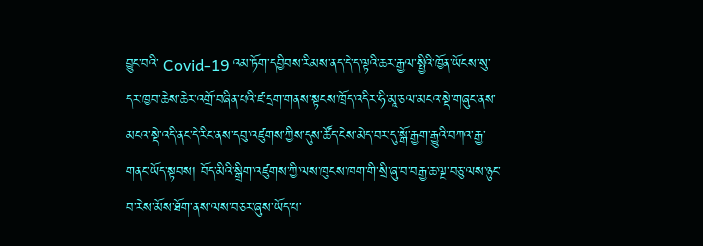བྱུང་བའི་ Covid-19 འམ་ཏོག་དབྱིབས་རིམས་ནད་དེ་ད་ལྟའི་ཆར་རྒྱལ་སྤྱིའི་ཁྱོན་ཡོངས་སུ་དར་ཁྱབ་ཆེས་ཆེར་འགྲོ་བཞིན་པའི་ཛ་དྲག་གནས་སྟངས་ཁྲོད་འདིར་ཧི་མཱ་ཅལ་མངའ་སྡེ་གཞུང་ནས་མངའ་སྡེ་འདི་ནང་དེ་རིང་ནས་དབུ་འཛུགས་ཀྱིས་དུས་ཚོད་ངེས་མེད་བར་དུ་སྒོ་རྒྱག་རྒྱུའི་བཀའ་རྒྱ་གནང་ཡོད་སྟབས། བོད་མིའི་སྒྲིག་འཛུགས་ཀྱི་ལས་ཁུངས་ཁག་གི་སྲི་ཞུ་བ་བརྒྱ་ཆ་ལྔ་བཅུ་ལས་ཉུང་བ་རེས་མོས་ཐོག་ནས་ལས་བཅར་ཞུས་ཡོད་པ་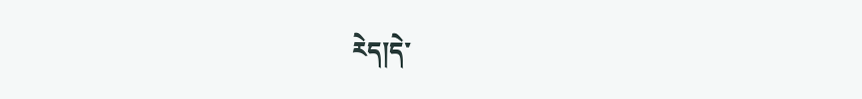རེད།དེ་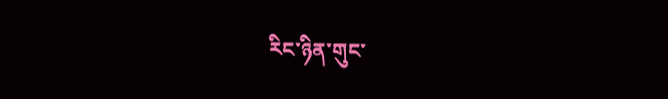རིང་ཉིན་གུང་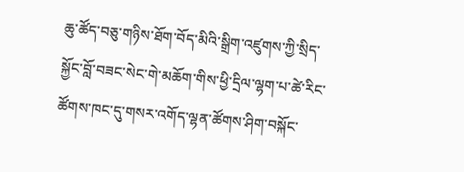ཆུ་ཚོད་བཅུ་གཉིས་ཐོག་བོད་མིའི་སྒྲིག་འཛུགས་ཀྱི་སྲིད་སྐྱོང་བློ་བཟང་སེང་གེ་མཆོག་གིས་ཕྱི་དྲིལ་ལྷག་པ་ཚེ་རིང་ཚོགས་ཁང་དུ་གསར་འགོད་ལྷན་ཚོགས་ཤིག་བསྐོང་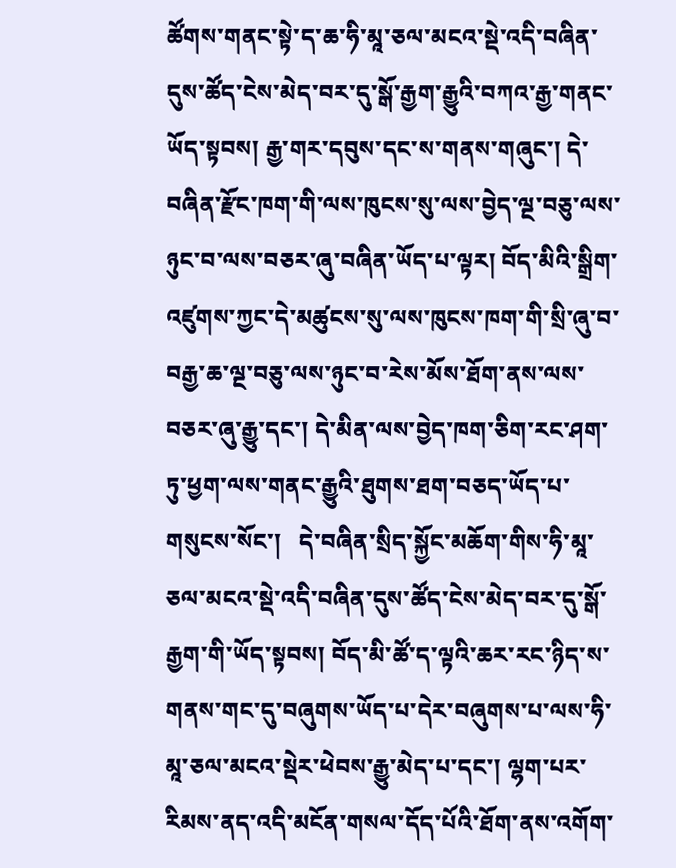ཚོགས་གནང་སྟེ་ད་ཆ་ཧི་མཱ་ཅལ་མངའ་སྡེ་འདི་བཞིན་དུས་ཚོད་ངེས་མེད་བར་དུ་སྒོ་རྒྱག་རྒྱུའི་བཀའ་རྒྱ་གནང་ཡོད་སྟབས། རྒྱ་གར་དབུས་དང་ས་གནས་གཞུང་། དེ་བཞིན་རྫོང་ཁག་གི་ལས་ཁུངས་སུ་ལས་བྱེད་ལྔ་བཅུ་ལས་ཉུང་བ་ལས་བཅར་ཞུ་བཞིན་ཡོད་པ་ལྟར། བོད་མིའི་སྒྲིག་འཛུགས་ཀྱང་དེ་མཚུངས་སུ་ལས་ཁུངས་ཁག་གི་སྲི་ཞུ་བ་བརྒྱ་ཆ་ལྔ་བཅུ་ལས་ཉུང་བ་རེས་མོས་ཐོག་ནས་ལས་བཅར་ཞུ་རྒྱུ་དང་། དེ་མིན་ལས་བྱེད་ཁག་ཅིག་རང་ཤག་ཏུ་ཕྱག་ལས་གནང་རྒྱུའི་ཐུགས་ཐག་བཅད་ཡོད་པ་གསུངས་སོང་།   དེ་བཞིན་སྲིད་སྐྱོང་མཆོག་གིས་ཧི་མཱ་ཅལ་མངའ་སྡེ་འདི་བཞིན་དུས་ཚོད་ངེས་མེད་བར་དུ་སྒོ་རྒྱག་གི་ཡོད་སྟབས། བོད་མི་ཚོ་ད་ལྟའི་ཆར་རང་ཉིད་ས་གནས་གང་དུ་བཞུགས་ཡོད་པ་དེར་བཞུགས་པ་ལས་ཧི་མཱ་ཅལ་མངའ་སྡེར་ཕེབས་རྒྱུ་མེད་པ་དང་། ལྷག་པར་རིམས་ནད་འདི་མངོན་གསལ་དོད་པོའི་ཐོག་ནས་འགོག་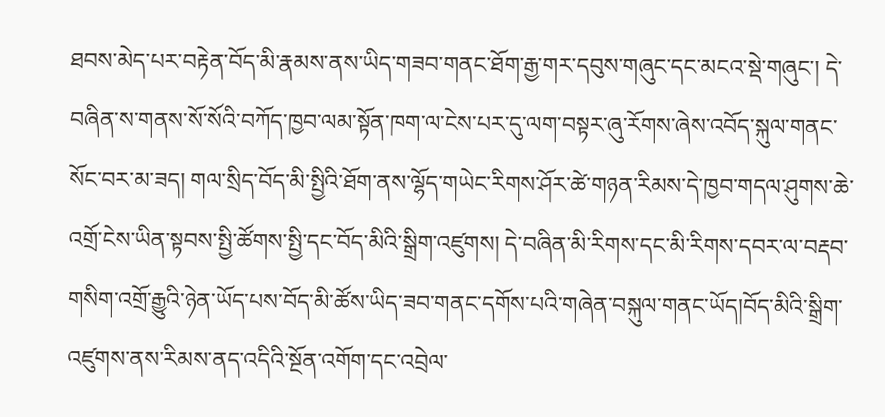ཐབས་མེད་པར་བརྟེན་བོད་མི་རྣམས་ནས་ཡིད་གཟབ་གནང་ཐོག་རྒྱ་གར་དབུས་གཞུང་དང་མངའ་སྡེ་གཞུང་། དེ་བཞིན་ས་གནས་སོ་སོའི་བཀོད་ཁྱབ་ལམ་སྟོན་ཁག་ལ་ངེས་པར་དུ་ལག་བསྟར་ཞུ་རོགས་ཞེས་འབོད་སྐུལ་གནང་སོང་བར་མ་ཟད། གལ་སྲིད་བོད་མི་སྤྱིའི་ཐོག་ནས་ལྷོད་གཡེང་རིགས་ཤོར་ཚེ་གཉན་རིམས་དེ་ཁྱབ་གདལ་ཤུགས་ཆེ་འགྲོ་ངེས་ཡིན་སྟབས་སྤྱི་ཚོགས་སྤྱི་དང་བོད་མིའི་སྒྲིག་འཛུགས། དེ་བཞིན་མི་རིགས་དང་མི་རིགས་དབར་ལ་བརྡབ་གསིག་འགྲོ་རྒྱུའི་ཉེན་ཡོད་པས་བོད་མི་ཚོས་ཡིད་ཟབ་གནང་དགོས་པའི་གཞེན་བསྐུལ་གནང་ཡོད།བོད་མིའི་སྒྲིག་འཛུགས་ནས་རིམས་ནད་འདིའི་སྔོན་འགོག་དང་འབྲེལ་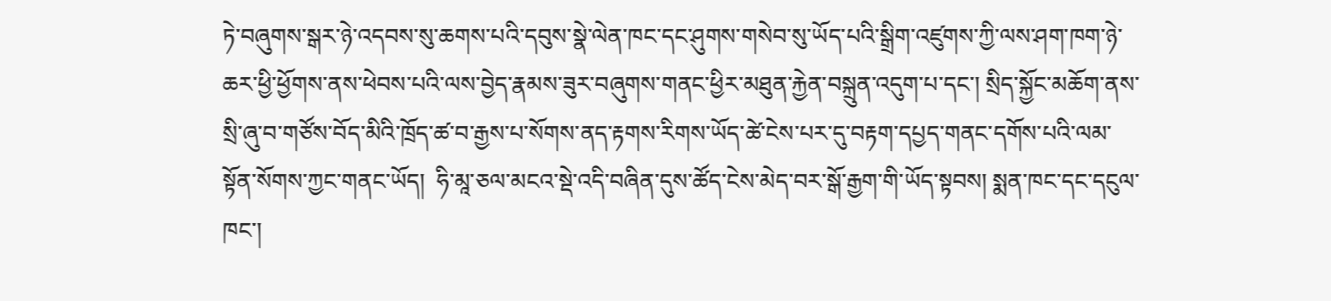ཏེ་བཞུགས་སྒར་ཉེ་འདབས་སུ་ཆགས་པའི་དབུས་སྣེ་ལེན་ཁང་དང་ཤུགས་གསེབ་སུ་ཡོད་པའི་སྒྲིག་འཛུགས་ཀྱི་ལས་ཤག་ཁག་ཉེ་ཆར་ཕྱི་ཕྱོགས་ནས་ཕེབས་པའི་ལས་བྱེད་རྣམས་ཟུར་བཞུགས་གནང་ཕྱིར་མཐུན་རྐྱེན་བསྐྲུན་འདུག་པ་དང་། སྲིད་སྐྱོང་མཆོག་ནས་སྲི་ཞུ་བ་གཙོས་བོད་མིའི་ཁྲོད་ཚ་བ་རྒྱས་པ་སོགས་ནད་རྟགས་རིགས་ཡོད་ཚེ་ངེས་པར་དུ་བརྟག་དཔྱད་གནང་དགོས་པའི་ལམ་སྟོན་སོགས་ཀྱང་གནང་ཡོད།  ཧི་མཱ་ཅལ་མངའ་སྡེ་འདི་བཞིན་དུས་ཚོད་ངེས་མེད་བར་སྒོ་རྒྱག་གི་ཡོད་སྟབས། སྨན་ཁང་དང་དངུལ་ཁང་།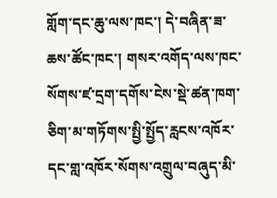གློག་དང་ཆུ་ལས་ཁང་། དེ་བཞིན་ཟ་ཆས་ཚོང་ཁང་། གསར་འགོད་ལས་ཁང་སོགས་ཛ་དྲག་དགོས་ངེས་སྡེ་ཚན་ཁག་ཅིག་མ་གཏོགས་སྤྱི་སྤྱོད་རླངས་འཁོར་དང་གླ་འཁོར་སོགས་འགྲུལ་བཞུད་མི་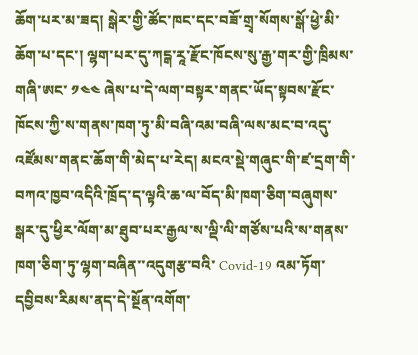ཆོག་པར་མ་ཟད། སྒེར་གྱི་ཚོང་ཁང་དང་བཟོ་གྲྭ་སོགས་སྒོ་ཕྱེ་མི་ཆོག་པ་དང་། ལྷག་པར་དུ་ཀངྒ་རཱ་རྫོང་ཁོངས་སུ་རྒྱ་གར་གྱི་ཁྲིམས་གཞི་ཨང་ ༡༤༤ ཞེས་པ་དེ་ལག་བསྟར་གནང་ཡོད་སྟབས་རྫོང་ཁོངས་ཀྱི་ས་གནས་ཁག་ཏུ་མི་བཞི་འམ་བཞི་ལས་མང་བ་འདུ་འཛོམས་གནང་ཆོག་གི་མེད་པ་རེད། མངའ་སྡེ་གཞུང་གི་ཛ་དྲག་གི་བཀའ་ཁྱབ་འདིའི་ཁྲོད་ད་ལྟའི་ཆ་ལ་བོད་མི་ཁག་ཅིག་བཞུགས་སྒར་དུ་ཕྱིར་ལོག་མ་ཐུབ་པར་རྒྱལ་ས་ལྡི་ལི་གཙོས་པའི་ས་གནས་ཁག་ཅིག་ཏུ་ལྷག་བཞིན་་འདུགརྩ་བའི་ Covid-19 འམ་ཏོག་དབྱིབས་རིམས་ནད་དེ་སྔོན་འགོག་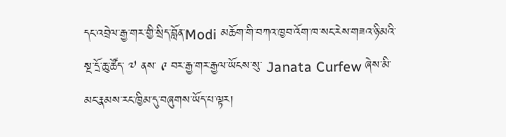དང་འབྲེལ་རྒྱ་གར་གྱི་སྲིད་བློན་Modi མཆོག་གི་བཀའ་ཁྱབ་འོག་ཁ་སང་རེས་གཟའ་ཉི་མའི་སྔ་དྲོ་ཆུ་ཚོད་ ༧ ནས་ ༩ བར་རྒྱ་གར་རྒྱལ་ཡོངས་སུ་ Janata Curfew ཞེས་མི་མང་རྣམས་རང་ཁྱིམ་དུ་བཞུགས་ཡོད་པ་ལྟར།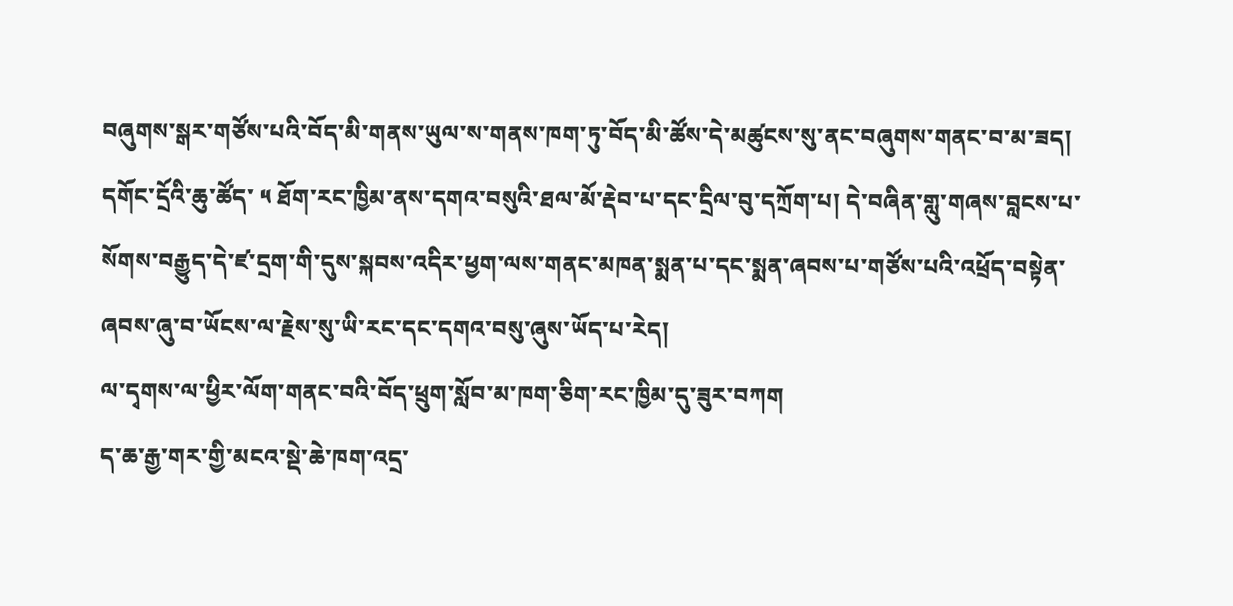བཞུགས་སྒར་གཙོས་པའི་བོད་མི་གནས་ཡུལ་ས་གནས་ཁག་ཏུ་བོད་མི་ཚོས་དེ་མཚུངས་སུ་ནང་བཞུགས་གནང་བ་མ་ཟད། དགོང་དྲོའི་ཆུ་ཚོད་ ༥ ཐོག་རང་ཁྱིམ་ནས་དགའ་བསུའི་ཐལ་མོ་རྡེབ་པ་དང་དྲིལ་བུ་དཀྲོག་པ། དེ་བཞིན་གླུ་གཞས་བླངས་པ་སོགས་བརྒྱུད་དེ་ཛ་དྲག་གི་དུས་སྐབས་འདིར་ཕྱག་ལས་གནང་མཁན་སྨན་པ་དང་སྨན་ཞབས་པ་གཙོས་པའི་འཕྲོད་བསྟེན་ཞབས་ཞུ་བ་ཡོངས་ལ་རྗེས་སུ་ཡི་རང་དང་དགའ་བསུ་ཞུས་ཡོད་པ་རེད།
ལ་དྭགས་ལ་ཕྱིར་ལོག་གནང་བའི་བོད་ཕྲུག་སློབ་མ་ཁག་ཅིག་རང་ཁྱིམ་དུ་ཟུར་བཀག
ད་ཆ་རྒྱ་གར་གྱི་མངའ་སྡེ་ཆེ་ཁག་འདྲ་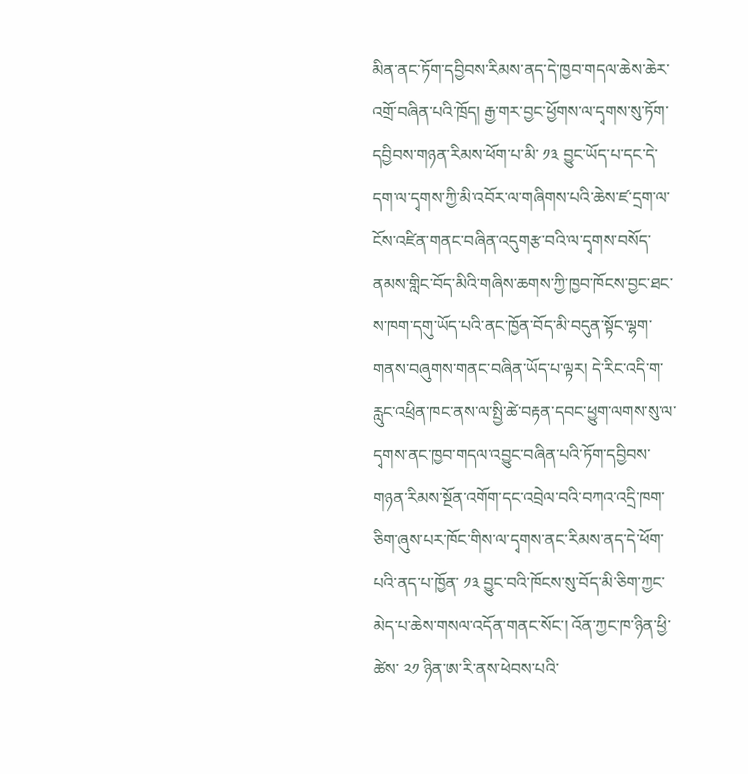མིན་ནང་ཏོག་དབྱིབས་རིམས་ནད་དེ་ཁྱབ་གདལ་ཆེས་ཆེར་འགྲོ་བཞིན་པའི་ཁྲོད། རྒྱ་གར་བྱང་ཕྱོགས་ལ་དྭགས་སུ་ཏོག་དབྱིབས་གཉན་རིམས་ཕོག་པ་མི་ ༡༣ བྱུང་ཡོད་པ་དང་དེ་དག་ལ་དྭགས་ཀྱི་མི་འབོར་ལ་གཞིགས་པའི་ཆེས་ཛ་དྲག་ལ་ངོས་འཛིན་གནང་བཞིན་འདུགརྩ་བའི་ལ་དྭགས་བསོད་ནམས་གླིང་བོད་མིའི་གཞིས་ཆགས་ཀྱི་ཁྱབ་ཁོངས་བྱང་ཐང་ས་ཁག་དགུ་ཡོད་པའི་ནང་ཁྱོན་བོད་མི་བདུན་སྟོང་ལྷག་གནས་བཞུགས་གནང་བཞིན་ཡོད་པ་ལྟར། དེ་རིང་འདི་ག་རླུང་འཕྲིན་ཁང་ནས་ལ་སྤྱི་ཚེ་བརྟན་དབང་ཕྱུག་ལགས་སུ་ལ་དྭགས་ནང་ཁྱབ་གདལ་འབྱུང་བཞིན་པའི་ཏོག་དབྱིབས་གཉན་རིམས་སྔོན་འགོག་དང་འབྲེལ་བའི་བཀའ་འདྲི་ཁག་ཅིག་ཞུས་པར་ཁོང་གིས་ལ་དྭགས་ནང་རིམས་ནད་དེ་ཕོག་པའི་ནད་པ་ཁྱོན་ ༡༣ བྱུང་བའི་ཁོངས་སུ་བོད་མི་ཅིག་ཀྱང་མེད་པ་ཆེས་གསལ་འདོན་གནང་སོང་། འོན་ཀྱང་ཁ་ཉིན་ཕྱི་ཚེས་ ༢༡ ཉིན་ཨ་རི་ནས་ཕེབས་པའི་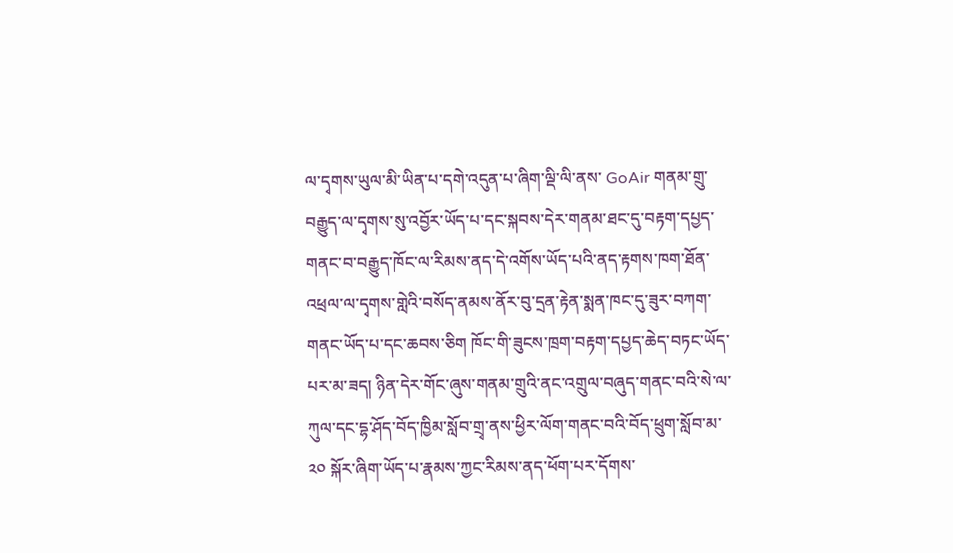ལ་དྭགས་ཡུལ་མི་ཡིན་པ་དགེ་འདུན་པ་ཞིག་ལྡི་ལི་ནས་ GoAir གནམ་གྲུ་བརྒྱུད་ལ་དྭགས་སུ་འབྱོར་ཡོད་པ་དང་སྐབས་དེར་གནམ་ཐང་དུ་བརྟག་དཔྱད་གནང་བ་བརྒྱུད་ཁོང་ལ་རིམས་ནད་དེ་འགོས་ཡོད་པའི་ནད་རྟགས་ཁག་ཐོན་འཕྲལ་ལ་དྭགས་གླེའི་བསོད་ནམས་ནོར་བུ་དྲན་རྟེན་སྨན་ཁང་དུ་ཟུར་བཀག་གནང་ཡོད་པ་དང་ཆབས་ཅིག ཁོང་གི་ཟུངས་ཁྲག་བརྟག་དཔྱད་ཆེད་བཏང་ཡོད་པར་མ་ཟད། ཉིན་དེར་གོང་ཞུས་གནམ་གྲུའི་ནང་འགྲུལ་བཞུད་གནང་བའི་སེ་ལ་ཀུལ་དང་དྷ་ཤོད་བོད་ཁྱིམ་སློབ་གྲྭ་ནས་ཕྱིར་ལོག་གནང་བའི་བོད་ཕྲུག་སློབ་མ་ ༢༠ སྐོར་ཞིག་ཡོད་པ་རྣམས་ཀྱང་རིམས་ནད་ཕོག་པར་དོགས་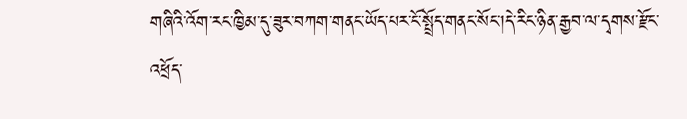གཞིའི་འོག་རང་ཁྱིམ་དུ་ཟུར་བཀག་གནང་ཡོད་པར་ངོ་སྤྲོད་གནང་སོང་།དེ་རིང་ཉིན་རྒྱབ་ལ་དྭགས་རྫོང་འཕྲོད་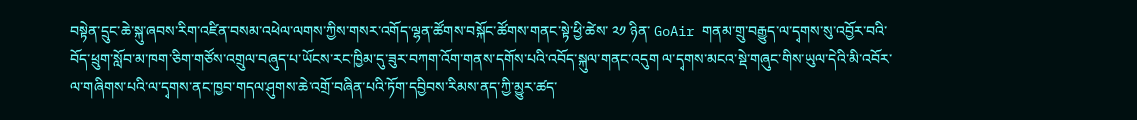བསྟེན་དྲུང་ཆེ་སྐུ་ཞབས་རིག་འཛིན་བསམ་འཕེལ་ལགས་ཀྱིས་གསར་འགོད་ལྷན་ཚོགས་བསྐོང་ཚོགས་གནང་སྟེ་ཕྱི་ཚེས་ ༢༡ ཉིན་ GoAir གནམ་གྲུ་བརྒྱུད་ལ་དྭགས་སུ་འབྱོར་བའི་བོད་ཕྲུག་སློབ་མ་ཁག་ཅིག་གཙོས་འགྲུལ་བཞུད་པ་ཡོངས་རང་ཁྱིམ་དུ་ཟུར་བཀག་འོག་གནས་དགོས་པའི་འབོད་སྐུལ་གནང་འདུག ལ་དྭགས་མངའ་སྡེ་གཞུང་གིས་ཡུལ་དེའི་མི་འབོར་ལ་གཞིགས་པའི་ལ་དྭགས་ནང་ཁྱབ་གདལ་ཤུགས་ཆེ་འགྲོ་བཞིན་པའི་ཏོག་དབྱིབས་རིམས་ནད་ཀྱི་མྱུར་ཚད་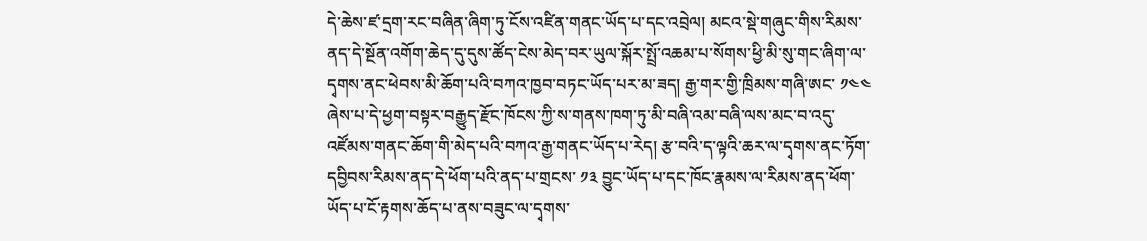དེ་ཆེས་ཛ་དྲག་རང་བཞིན་ཞིག་ཏུ་ངོས་འཛིན་གནང་ཡོད་པ་དང་འབྲེལ། མངའ་སྡེ་གཞུང་གིས་རིམས་ནད་དེ་སྔོན་འགོག་ཆེད་དུ་དུས་ཚོད་ངེས་མེད་བར་ཡུལ་སྐོར་སྤྲོ་འཆམ་པ་སོགས་ཕྱི་མི་སུ་གང་ཞིག་ལ་དྭགས་ནང་ཕེབས་མི་ཆོག་པའི་བཀའ་ཁྱབ་བཏང་ཡོད་པར་མ་ཟད། རྒྱ་གར་གྱི་ཁྲིམས་གཞི་ཨང་ ༡༤༤ ཞེས་པ་དེ་ཕྱག་བསྟར་བརྒྱུད་རྫོང་ཁོངས་ཀྱི་ས་གནས་ཁག་ཏུ་མི་བཞི་འམ་བཞི་ལས་མང་བ་འདུ་འཛོམས་གནང་ཆོག་གི་མེད་པའི་བཀའ་རྒྱ་གནང་ཡོད་པ་རེད། རྩ་བའི་ད་ལྟའི་ཆར་ལ་དྭགས་ནང་ཏོག་དབྱིབས་རིམས་ནད་དེ་ཕོག་པའི་ནད་པ་གྲངས་ ༡༣ བྱུང་ཡོད་པ་དང་ཁོང་རྣམས་ལ་རིམས་ནད་ཕོག་ཡོད་པ་ངོ་རྟགས་ཆོད་པ་ནས་བཟུང་ལ་དྭགས་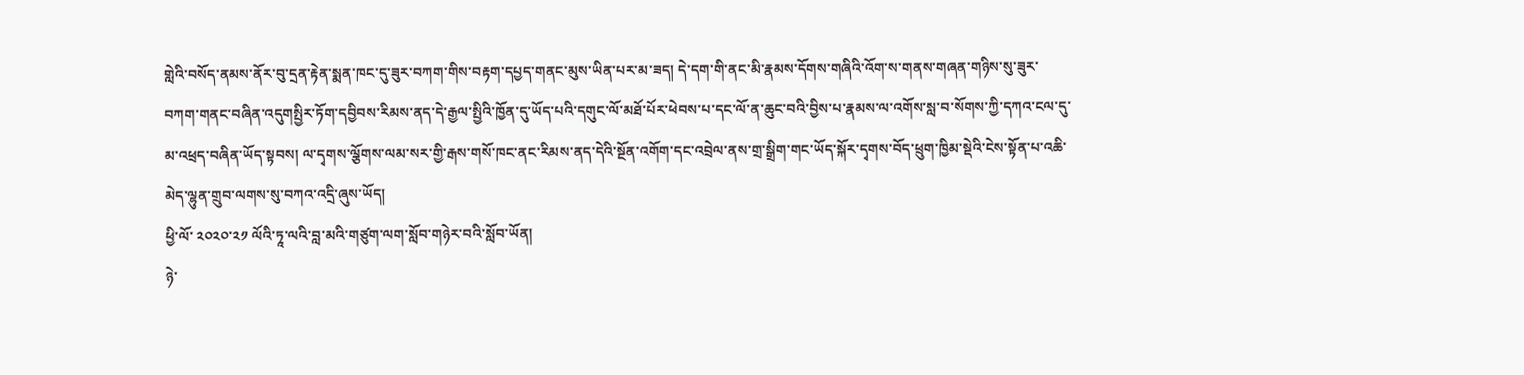གླེའི་བསོད་ནམས་ནོར་བུ་དྲན་རྟེན་སྨན་ཁང་དུ་ཟུར་བཀག་གིས་བརྟག་དཔྱད་གནང་མུས་ཡིན་པར་མ་ཟད། དེ་དག་གི་ནང་མི་རྣམས་དོགས་གཞིའི་འོག་ས་གནས་གཞན་གཉིས་སུ་ཟུར་བཀག་གནང་བཞིན་འདུགསྤྱིར་ཏོག་དབྱིབས་རིམས་ནད་དེ་རྒྱལ་སྤྱིའི་ཁྱོན་དུ་ཡོད་པའི་དགུང་ལོ་མཐོ་པོར་ཕེབས་པ་དང་ལོ་ན་ཆུང་བའི་བྱིས་པ་རྣམས་ལ་འགོས་སླ་བ་སོགས་ཀྱི་དཀའ་ངལ་དུ་མ་འཕྲད་བཞིན་ཡོད་སྟབས། ལ་དྭགས་ལྕོགས་ལམ་སར་གྱི་རྒས་གསོ་ཁང་ནང་རིམས་ནད་དེའི་སྔོན་འགོག་དང་འབྲེལ་ནས་གྲ་སྒྲིག་གང་ཡོད་སྐོར་དྭགས་བོད་ཕྲུག་ཁྱིམ་སྡེའི་ངེས་སྟོན་པ་འཆི་མེད་ལྷུན་གྲུབ་ལགས་སུ་བཀའ་འདྲི་ཞུས་ཡོད།
ཕྱི་ལོ་ ༢༠༢༠་༢༡ ལོའི་ཏཱ་ལའི་བླ་མའི་གཙུག་ལག་སློབ་གཉེར་བའི་སློབ་ཡོན།
ཉེ་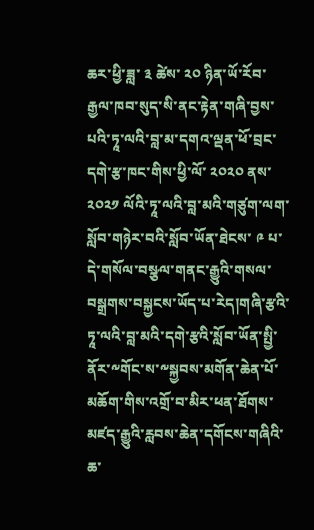ཆར་ཕྱི་ཟླ་ ༣ ཚེས་ ༢༠ ཉིན་ཡོ་རོབ་རྒྱལ་ཁབ་སུད་སི་ནང་རྟེན་གཞི་བྱས་པའི་ཏཱ་ལའི་བླ་མ་དགའ་ལྡན་ཕོ་བྲང་དགེ་རྩ་ཁང་གིས་ཕྱི་ལོ་ ༢༠༢༠ ནས་༢༠༢༡ ལོའི་ཏཱ་ལའི་བླ་མའི་གཙུག་ལག་སློབ་གཉེར་བའི་སློབ་ཡོན་ཐེངས་ ༩ པ་དེ་གསོལ་བསྩལ་གནང་རྒྱུའི་གསལ་བསྒྲགས་བསྐྱངས་ཡོད་པ་རེད།གཞི་རྩའི་ཏཱ་ལའི་བླ་མའི་དགེ་རྩའི་སློབ་ཡོན་སྤྱི་ནོར་༸གོང་ས་༸སྐྱབས་མགོན་ཆེན་པོ་མཆོག་གིས་འགྲོ་བ་མིར་ཕན་ཐོགས་མཛད་རྒྱུའི་རླབས་ཆེན་དགོངས་གཞིའི་ཆ་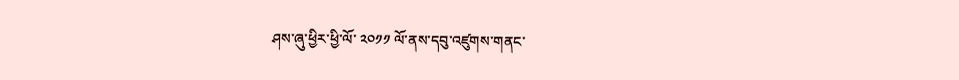ཤས་ཞུ་ཕྱིར་ཕྱི་ལོ་ ༢༠༡༡ ལོ་ནས་དབུ་འཛུགས་གནང་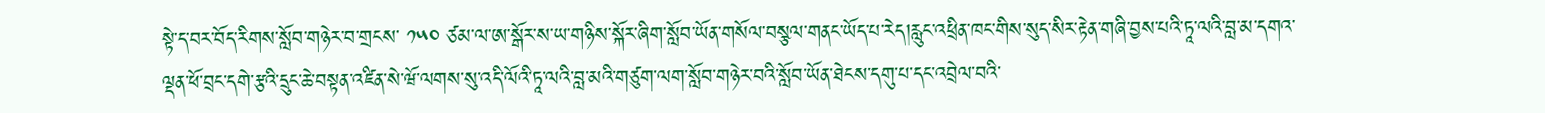སྟེ་ད་བར་བོད་རིགས་སློབ་གཉེར་བ་གྲངས་ ༡༥༠ ཙམ་ལ་ཨ་སྒོར་ས་ཡ་གཉིས་སྐོར་ཞིག་སློབ་ཡོན་གསོལ་བསྩལ་གནང་ཡོད་པ་རེད།རླུང་འཕྲིན་ཁང་གིས་སུད་སིར་རྟེན་གཞི་བྱས་པའི་ཏཱ་ལའི་བླ་མ་དགའ་ལྡན་ཕོ་བྲང་དགེ་རྩའི་དྲུང་ཆེ་བསྟན་འཛིན་སེ་ཝོ་ལགས་སུ་འདི་ལོའི་ཏཱ་ལའི་བླ་མའི་གཙུག་ལག་སློབ་གཉེར་བའི་སློབ་ཡོན་ཐེངས་དགུ་པ་དང་འབྲེལ་བའི་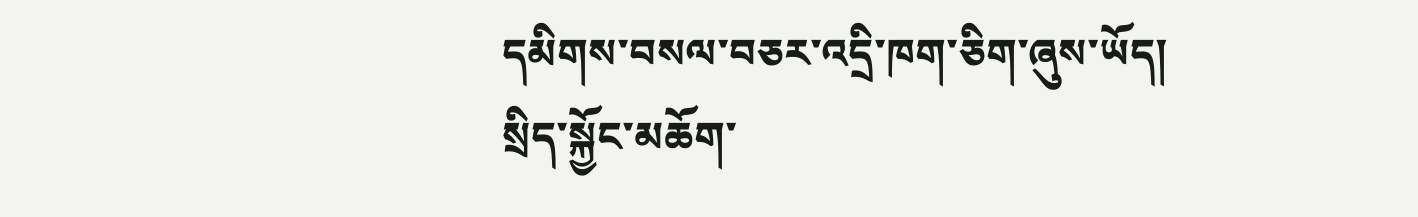དམིགས་བསལ་བཅར་འདྲི་ཁག་ཅིག་ཞུས་ཡོད།
སྲིད་སྐྱོང་མཆོག་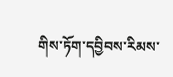གིས་ཏོག་དབྱིབས་རིམས་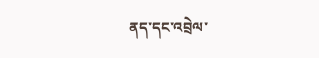ནད་དང་འབྲེལ་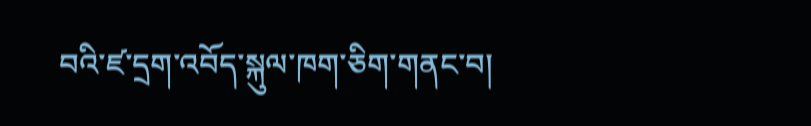བའི་ཛ་དྲག་འབོད་སྐུལ་ཁག་ཅིག་གནང་བ།